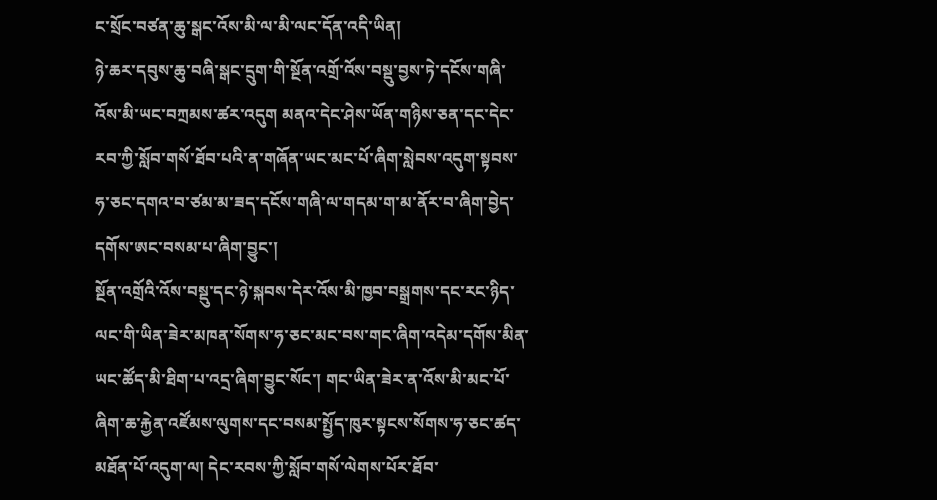ང་སྲོང་བཙན་ཆུ་སྒང་འོས་མི་ལ་མི་ལང་དོན་འདི་ཡིན།
ཉེ་ཆར་དབུས་ཆུ་བཞི་སྒང་དྲུག་གི་སྔོན་འགྲོ་འོས་བསྡུ་བྱས་ཏེ་དངོས་གཞི་འོས་མི་ཡང་བཀྲམས་ཚར་འདུག མནའ་དེང་ཤེས་ཡོན་གཉིས་ཅན་དང་དེང་རབ་ཀྱི་སློབ་གསོ་ཐོབ་པའི་ན་གཞོན་ཡང་མང་པོ་ཞིག་སླེབས་འདུག་སྟབས་ཧ་ཅང་དགའ་བ་ཙམ་མ་ཟད་དངོས་གཞི་ལ་གདམ་ག་མ་ནོར་བ་ཞིག་བྱེད་དགོས་ཨང་བསམ་པ་ཞིག་བྱུང་།
སྔོན་འགྲོའི་འོས་བསྡུ་དང་ཉེ་སྐབས་དེར་འོས་མི་ཁྱབ་བསྒྲགས་དང་རང་ཉིད་ལང་གི་ཡིན་ཟེར་མཁན་སོགས་ཧ་ཅང་མང་བས་གང་ཞིག་འདེམ་དགོས་མིན་ཡང་ཚོད་མི་ཐིག་པ་འདྲ་ཞིག་བྱུང་སོང་། གང་ཡིན་ཟེར་ན་འོས་མི་མང་པོ་ཞིག་ཆ་རྐྱེན་འཛོམས་ལུགས་དང་བསམ་སྤྱོད་ཁུར་སྟངས་སོགས་ཧ་ཅང་ཚད་མཐོན་པོ་འདུག་ལ། དེང་རབས་ཀྱི་སློབ་གསོ་ལེགས་པོར་ཐོབ་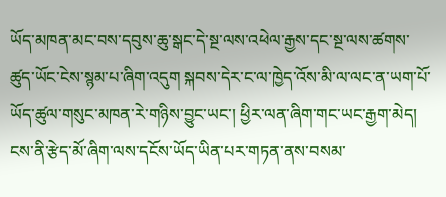ཡོད་མཁན་མང་བས་དབུས་ཆུ་སྒང་དེ་སྔ་ལས་འཕེལ་རྒྱས་དང་སྔ་ལས་ཚགས་ཚུད་ཡོང་ངེས་སྙམ་པ་ཞིག་འདུག སྐབས་དེར་ང་ལ་ཁྱེད་འོས་མི་ལ་ལང་ན་ཡག་པོ་ཡོད་ཚུལ་གསུང་མཁན་རེ་གཉིས་བྱུང་ཡང་། ཕྱིར་ལན་ཞིག་གང་ཡང་རྒྱག་མེད། ངས་ནི་རྩེད་མོ་ཞིག་ལས་དངོས་ཡོད་ཡིན་པར་གཏན་ནས་བསམ་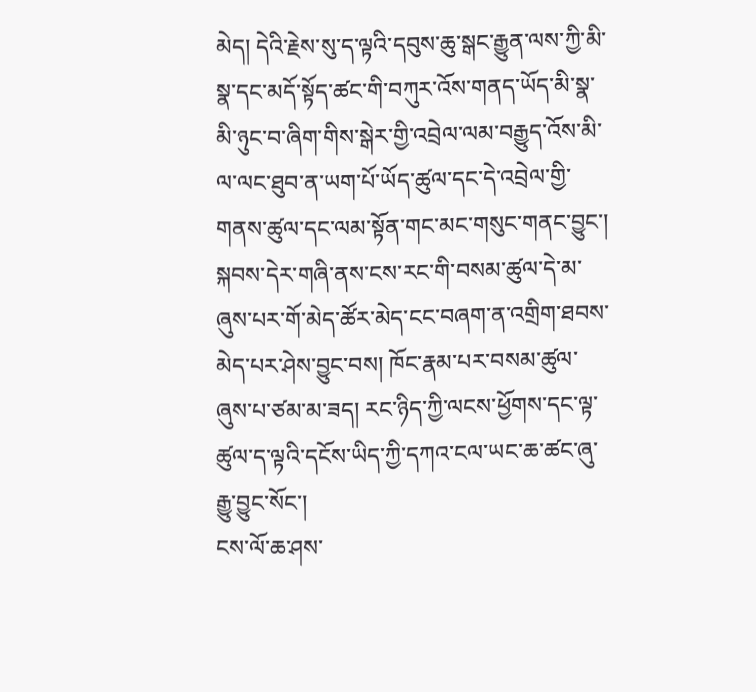མེད། དེའི་རྗེས་སུ་ད་ལྟའི་དབུས་ཆུ་སྒང་རྒྱུན་ལས་ཀྱི་མི་སྣ་དང་མདོ་སྟོད་ཚང་གི་བཀུར་འོས་གནད་ཡོད་མི་སྣ་མི་ཉུང་བ་ཞིག་གིས་སྒེར་གྱི་འབྲེལ་ལམ་བརྒྱུད་འོས་མི་ལ་ལང་ཐུབ་ན་ཡག་པོ་ཡོད་ཚུལ་དང་དེ་འབྲེལ་གྱི་གནས་ཚུལ་དང་ལམ་སྟོན་གང་མང་གསུང་གནང་བྱུང་། སྐབས་དེར་གཞི་ནས་ངས་རང་གི་བསམ་ཚུལ་དེ་མ་ཞུས་པར་གོ་མེད་ཚོར་མེད་ངང་བཞག་ན་འགྲིག་ཐབས་མེད་པར་ཤེས་བྱུང་བས། ཁོང་རྣམ་པར་བསམ་ཚུལ་ཞུས་པ་ཙམ་མ་ཟད། རང་ཉིད་ཀྱི་ལངས་ཕྱོགས་དང་ལྟ་ཚུལ་ད་ལྟའི་དངོས་ཡིད་ཀྱི་དཀའ་ངལ་ཡང་ཆ་ཚང་ཞུ་རྒྱུ་བྱུང་སོང་།
ངས་ལོ་ཆ་ཤས་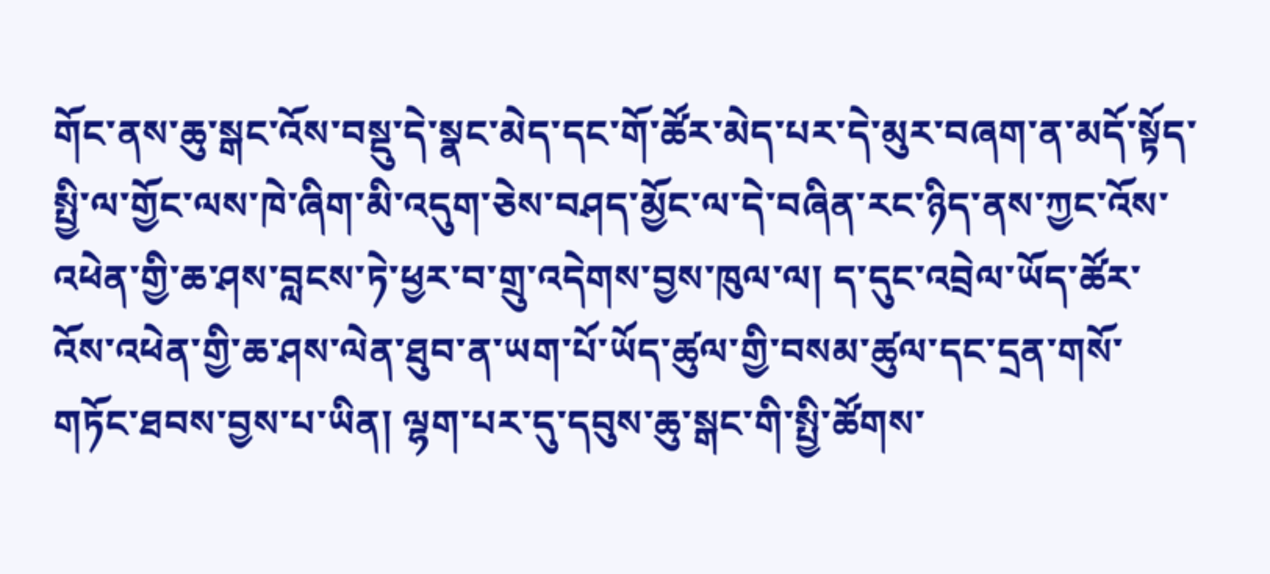གོང་ནས་ཆུ་སྒང་འོས་བསྡུ་དེ་སྣང་མེད་དང་གོ་ཚོར་མེད་པར་དེ་མུར་བཞག་ན་མདོ་སྟོད་སྤྱི་ལ་གྱོང་ལས་ཁེ་ཞིག་མི་འདུག་ཅེས་བཤད་མྱོང་ལ་དེ་བཞིན་རང་ཉིད་ནས་ཀྱང་འོས་འཕེན་གྱི་ཆ་ཤས་བླངས་ཏེ་ཕྱར་བ་གྲུ་འདེགས་བྱས་ཁུལ་ལ། ད་དུང་འབྲེལ་ཡོད་ཚོར་འོས་འཕེན་གྱི་ཆ་ཤས་ལེན་ཐུབ་ན་ཡག་པོ་ཡོད་ཚུལ་གྱི་བསམ་ཚུལ་དང་དྲན་གསོ་གཏོང་ཐབས་བྱས་པ་ཡིན། ལྷག་པར་དུ་དབུས་ཆུ་སྒང་གི་སྤྱི་ཚོགས་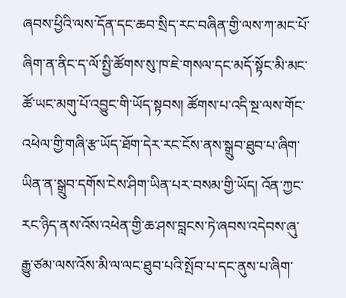ཞབས་ཕྱིའི་ལས་དོན་དང་ཆབ་སྲིད་རང་བཞིན་གྱི་ལས་ཀ་མང་པོ་ཞིག་ན་ནིང་ད་ལོ་སྤྱི་ཚོགས་སུ་ཁ་ཇེ་གསལ་དང་མདོ་སྟོང་མི་མང་ཚོ་ཡང་མགུ་པོ་འབྱུང་གི་ཡོད་སྟབས། ཚོགས་པ་འདི་སྔ་ལས་གོང་འཕེལ་གྱི་གཞི་རྩ་ཡོད་ཐོག་དེར་རང་ངོས་ནས་སྒྲུབ་ཐུབ་པ་ཞིག་ཡིན་ན་སྒྲུབ་དགོས་ངེས་ཤིག་ཡིན་པར་བསམ་གྱི་ཡོད། འོན་ཀྱང་རང་ཉིད་ནས་འོས་འཕེན་གྱི་ཆ་ཤས་བླངས་ཏེ་ཞབས་འདེབས་ཞུ་རྒྱུ་ཙམ་ལས་འོས་མི་ལ་ལང་ཐུབ་པའི་སྤོབ་པ་དང་ནུས་པ་ཞིག་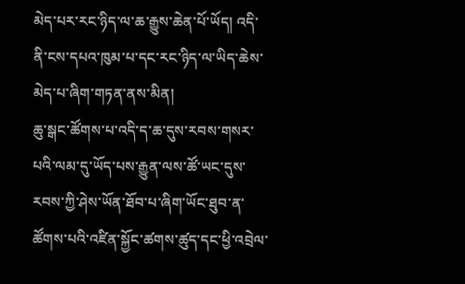མེད་པར་རང་ཉིད་ལ་ཆ་རྒྱུས་ཆེན་པོ་ཡོད། འདི་ནི་ངས་དཔའ་ཁུམ་པ་དང་རང་ཉིད་ལ་ཡིད་ཆེས་མེད་པ་ཞིག་གཏན་ནས་མིན།
ཆུ་སྒང་ཚོགས་པ་འདི་ད་ཆ་དུས་རབས་གསར་པའི་ལམ་དུ་ཡོད་པས་རྒྱུན་ལས་ཚོ་ཡང་དུས་རབས་ཀྱི་ཤེས་ཡོན་ཐོབ་པ་ཞིག་ཡོང་ཐུབ་ན་ཚོགས་པའི་འཛིན་སྐྱོང་ཚགས་ཚུད་དང་ཕྱི་འབྲེལ་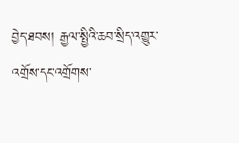བྱེད་ཐབས། རྒྱལ་སྤྱིའི་ཆབ་སྲིད་འགྱུར་འགྲོས་དང་འགྲོགས་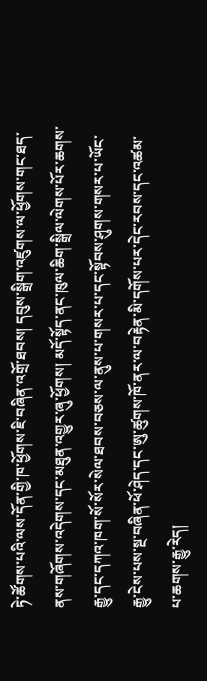ཏེ་ཚོགས་པའི་ལས་དོན་གྱི་ཁ་ཕྱོགས་ཇི་བཞིན་འགྲོ་ཐབས། དབུས་སྒྲིག་འཛུགས་ལ་ཕྱོགས་གང་ཐད་ནས་གཞོགས་འདེགས་དང་མཐུན་འགྱུར་ཞུ་ཕྱོགས། མདོ་སྟོད་ནང་ཁུལ་ཆིག་སྒྲིལ་ལེགས་པོར་ཆགས་རྒྱུ་དང་དཀའ་ཁག་སོ་སོར་སེལ་ཐབས་བཅས་ལ་ནུས་པ་གསར་པ་དང་སྟོབས་ཤུགས་གསར་པ་ཡོང་རྒྱུ་ངེས་པས་སྔ་བཞིན་ཕོ་ཤེད་དང་ཨུ་ཚུགས་ཁོ་ནར་ལ་བརྟེན་མི་དགོས་པར་དེང་རབས་དང་འཚམ་པ་ཆགས་རྒྱུ་རེད།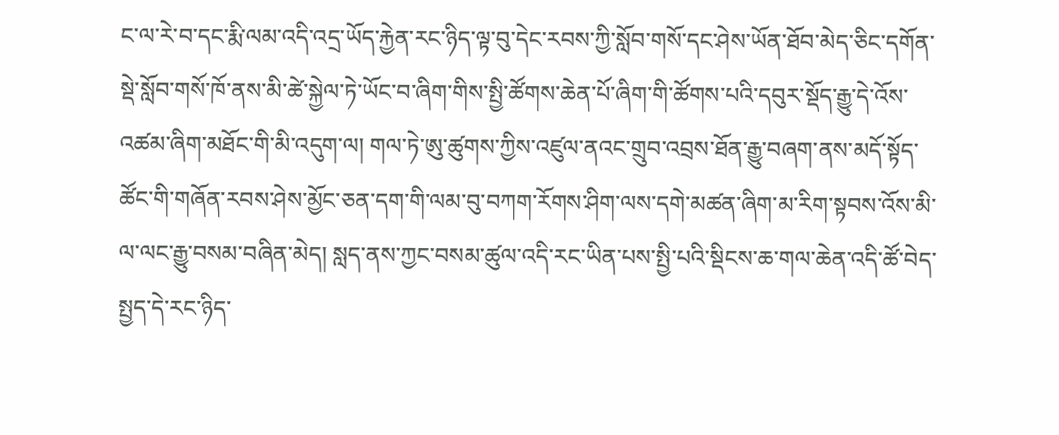ང་ལ་རེ་བ་དང་རྨི་ལམ་འདི་འདྲ་ཡོད་རྐྱེན་རང་ཉིད་ལྟ་བུ་དེང་རབས་ཀྱི་སློབ་གསོ་དང་ཤེས་ཡོན་ཐོབ་མེད་ཅིང་དགོན་སྡེ་སློབ་གསོ་ཁོ་ནས་མི་ཚེ་སྐྱེལ་ཏེ་ཡོང་བ་ཞིག་གིས་སྤྱི་ཚོགས་ཆེན་པོ་ཞིག་གི་ཚོགས་པའི་དབུར་སྡོད་རྒྱུ་དེ་འོས་འཚམ་ཞིག་མཐོང་གི་མི་འདུག་ལ། གལ་ཏེ་ཨུ་ཚུགས་ཀྱིས་འཛུལ་ནའང་གྲུབ་འབྲས་ཐོན་རྒྱུ་བཞག་ནས་མདོ་སྟོད་ཚོང་གི་གཞོན་རབས་ཤེས་མྱོང་ཅན་དག་གི་ལམ་བུ་བཀག་རོགས་ཤིག་ལས་དགེ་མཚན་ཞིག་མ་རིག་སྟབས་འོས་མི་ལ་ལང་རྒྱུ་བསམ་བཞིན་མེད། སླད་ནས་ཀྱང་བསམ་ཚུལ་འདི་རང་ཡིན་པས་སྤྱི་པའི་སྡིངས་ཆ་གལ་ཆེན་འདི་ཚོ་བེད་སྤྱད་དེ་རང་ཉིད་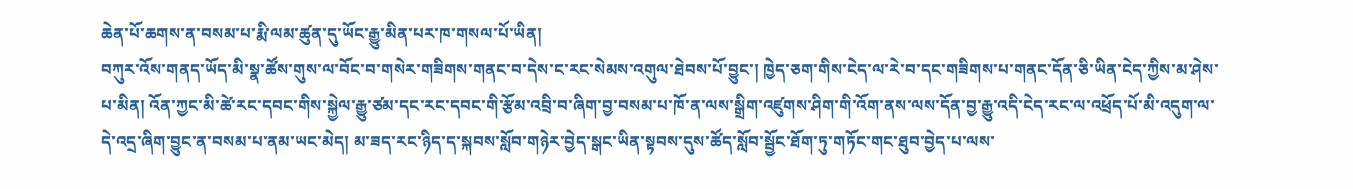ཆེན་པོ་ཆགས་ན་བསམ་པ་རྨི་ལམ་ཚུན་དུ་ཡོང་རྒྱུ་མིན་པར་ཁ་གསལ་པོ་ཡིན།
བཀུར་འོས་གནད་ཡོད་མི་སྣ་ཚོས་གུས་ལ་བོང་བ་གསེར་གཟིགས་གནང་བ་དེས་ང་རང་སེམས་འགུལ་ཐེབས་པོ་བྱུང་། ཁྱེད་ཅག་གིས་ངེད་ལ་རེ་བ་དང་གཟིགས་པ་གནང་དོན་ཅི་ཡིན་ངེད་ཀྱིས་མ་ཤེས་པ་མིན། འོན་ཀྱང་མི་ཚེ་རང་དབང་གིས་སྐྱེལ་རྒྱུ་ཙམ་དང་རང་དབང་གི་རྩོམ་འབྲི་བ་ཞིག་བྱ་བསམ་པ་ཁོ་ན་ལས་སྒྲིག་འཛུགས་ཤིག་གི་འོག་ནས་ལས་དོན་བྱ་རྒྱུ་འདི་ངེད་རང་ལ་འཕྲོད་པོ་མི་འདུག་ལ་དེ་འདྲ་ཞིག་བྱུང་ན་བསམ་པ་ནམ་ཡང་མེད། མ་ཟད་རང་ཉིད་ད་སྐབས་སློབ་གཉེར་བྱེད་སྒང་ཡིན་སྟབས་དུས་ཚོད་སློབ་སྦྱོང་ཐོག་ཏུ་གཏོང་གང་ཐུབ་བྱེད་པ་ལས་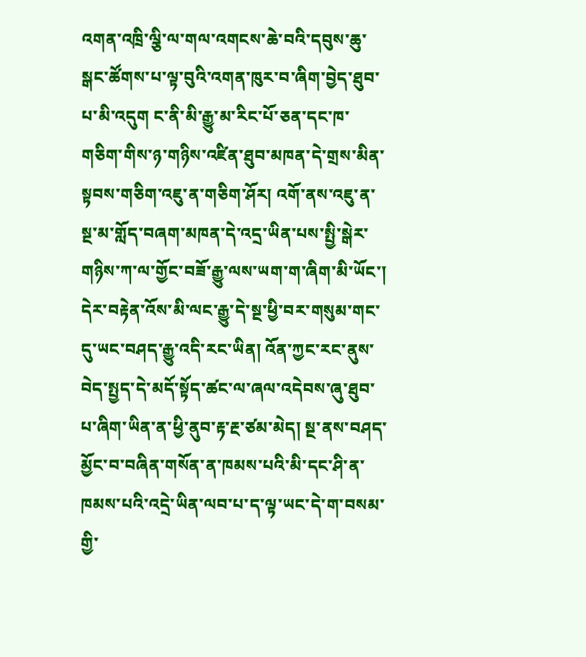འགན་འཁྲི་ལྕི་ལ་གལ་འགངས་ཆེ་བའི་དབུས་ཆུ་སྒང་ཚོགས་པ་ལྟ་བུའི་འགན་ཁུར་བ་ཞིག་བྱེད་ཐུབ་པ་མི་འདུག ང་ནི་མི་རྒྱུ་མ་རིང་པོ་ཅན་དང་ཁ་གཅིག་གིས་ཉ་གཉིས་འཛིན་ཐུབ་མཁན་དེ་གྲས་མིན་སྟབས་གཅིག་འཇུ་ན་གཅིག་ཤོར། འགོ་ནས་འཇུ་ན་སྔ་མ་གློད་བཞག་མཁན་དེ་འདྲ་ཡིན་པས་སྤྱི་སྒེར་གཉིས་ཀ་ལ་གྱོང་བཟོ་རྒྱུ་ལས་ཡག་ག་ཞིག་མི་ཡོང་། དེར་བརྟེན་འོས་མི་ལང་རྒྱུ་དེ་སྔ་ཕྱི་བར་གསུམ་གང་དུ་ཡང་བཤད་རྒྱུ་འདི་རང་ཡིན། འོན་ཀྱང་རང་ནུས་བེད་སྤྱད་དེ་མདོ་སྟོད་ཚང་ལ་ཞལ་འདེབས་ཞུ་ཐུབ་པ་ཞིག་ཡིན་ན་ཕྱི་ནུབ་རྟ་རྔ་ཙམ་མེད། སྔ་ནས་བཤད་མྱོང་བ་བཞིན་གསོན་ན་ཁམས་པའི་མི་དང་ཤི་ན་ཁམས་པའི་འདྲེ་ཡིན་ལབ་པ་ད་ལྟ་ཡང་དེ་ག་བསམ་གྱི་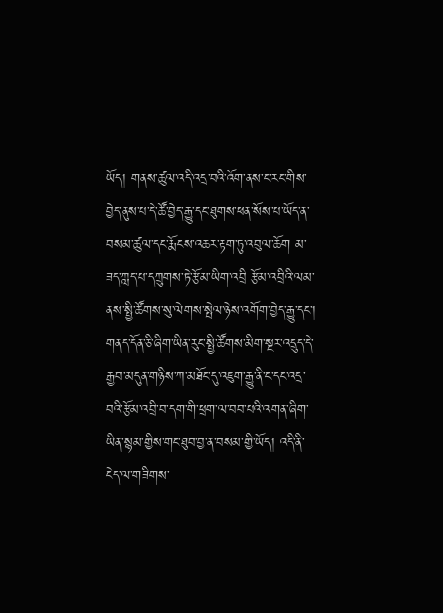ཡོད། གནས་ཚུལ་འདི་འདྲ་བའི་འོག་ནས་ང་རང་གིས་བྱེད་ནུས་པ་དེ་ཚོ་བྱེད་རྒྱུ་དང་ཐུགས་ཕན་སོས་པ་ཡོད་ན་བསམ་ཚུལ་དང་རྨོངས་འཆར་རྟག་ཏུ་འབུལ་ཆོག མ་ཟད་ཀླད་པ་དཀྲུགས་ཏེ་རྩོམ་ཡིག་འབྲི རྩོམ་འབྲིའི་ལམ་ནས་སྤྱི་ཚོགས་སུ་ལེགས་སྤེལ་ཉེས་འགོག་བྱེད་རྒྱུ་དང་། གནད་དོན་ཅི་ཞིག་ཡིན་རུང་སྤྱི་ཚོགས་མིག་སྔར་འདྲུད་དེ་རྒྱབ་མདུན་གཉིས་ཀ་མཐོང་དུ་འཇུག་རྒྱུ་ནི་ང་དང་འདྲ་བའི་རྩོམ་འབྲི་བ་དག་གི་ཕྲག་ལ་བབ་པའི་འགན་ཞིག་ཡིན་སྙམ་གྱིས་གང་ཐུབ་བྱ་ན་བསམ་གྱི་ཡོད། འདི་ནི་ངེད་ལ་གཟིགས་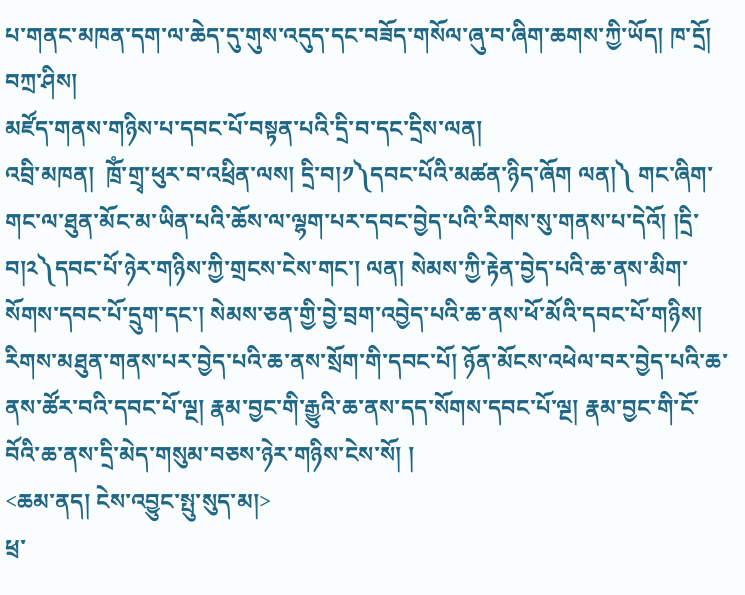པ་གནང་མཁན་དག་ལ་ཆེད་དུ་གུས་འདུད་དང་བཟོད་གསོལ་ཞུ་བ་ཞིག་ཆགས་ཀྱི་ཡོད། ཁ་དྲོ། བཀྲ་ཤིས།
མཛོད་གནས་གཉིས་པ་དབང་པོ་བསྟན་པའི་དྲི་བ་དང་དྲིས་ལན།
འབྲི་མཁན།  ཁྲོཾ་གྲྭ་ཕུར་བ་འཕྲིན་ལས། དྲི་བ།༡༽དབང་པོའི་མཚན་ཉིད་ཞོག ལན།༽ གང་ཞིག་གང་ལ་ཐུན་མོང་མ་ཡིན་པའི་ཆོས་ལ་ལྷག་པར་དབང་བྱེད་པའི་རིགས་སུ་གནས་པ་དེའོ། །དྲི་བ།༢༽དབང་པོ་ཉེར་གཉིས་ཀྱི་གྲངས་ངེས་གང་། ལན། སེམས་ཀྱི་རྟེན་བྱེད་པའི་ཆ་ནས་མིག་སོགས་དབང་པོ་དྲུག་དང་། སེམས་ཅན་གྱི་བྱེ་བྲག་འབྱེད་པའི་ཆ་ནས་ཕོ་མོའི་དབང་པོ་གཉིས། རིགས་མཐུན་གནས་པར་བྱེད་པའི་ཆ་ནས་སྲོག་གི་དབང་པོ། ཉོན་མོངས་འཕེལ་བར་བྱེད་པའི་ཆ་ནས་ཚོར་བའི་དབང་པོ་ལྔ། རྣམ་བྱང་གི་རྒྱུའི་ཆ་ནས་དད་སོགས་དབང་པོ་ལྔ། རྣམ་བྱང་གི་ངོ་བོའི་ཆ་ནས་དྲི་མེད་གསུམ་བཅས་ཉེར་གཉིས་ངེས་སོ། །
<ཆམ་ནད། ངེས་འབྱུང་སྤུ་སུད་མ།>
ཕྲ་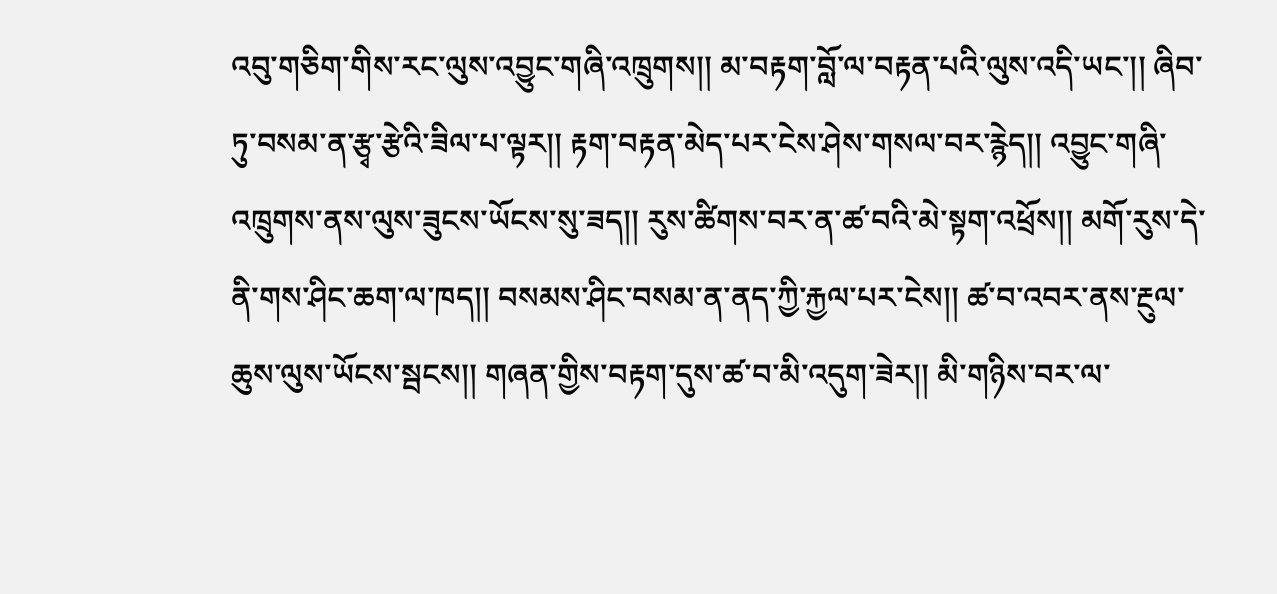འབུ་གཅིག་གིས་རང་ལུས་འབྱུང་གཞི་འཁྲུགས།། མ་བརྟག་བློ་ལ་བརྟན་པའི་ལུས་འདི་ཡང་།། ཞིབ་ཏུ་བསམ་ན་རྩྭ་རྩེའི་ཟིལ་པ་ལྟར།། རྟག་བརྟན་མེད་པར་ངེས་ཤེས་གསལ་བར་རྙེད།། འབྱུང་གཞི་འཁྲུགས་ནས་ལུས་ཟུངས་ཡོངས་སུ་ཟད།། རུས་ཚིགས་བར་ན་ཚ་བའི་མེ་སྟག་འཕྲོས།། མགོ་རུས་དེ་ནི་གས་ཤིང་ཆག་ལ་ཁད།། བསམས་ཤིང་བསམ་ན་ནད་ཀྱི་རྐྱལ་པར་ངེས།། ཚ་བ་འབར་ནས་རྔུལ་ཆུས་ལུས་ཡོངས་སྦངས།། གཞན་གྱིས་བརྟག་དུས་ཚ་བ་མི་འདུག་ཟེར།། མི་གཉིས་བར་ལ་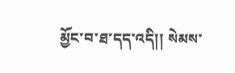མྱོང་བ་ཐ་དད་འདི།། སེམས་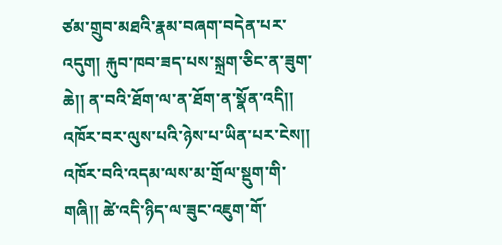ཙམ་གྲུབ་མཐའི་རྣམ་བཞག་བདེན་པར་འདུག། རྐུབ་ཁབ་ཟད་པས་སྐྲག་ཅིང་ན་ཟུག་ཆེ།། ན་བའི་ཐོག་ལ་ན་ཐོག་ན་སྣོན་འདི།། འཁོར་བར་ལུས་པའི་ཉེས་པ་ཡིན་པར་ངེས།། འཁོར་བའི་འདམ་ལས་མ་གྲོལ་སྡུག་གི་གཞི།། ཚེ་འདི་ཉིད་ལ་ཟུང་འཇུག་གོ་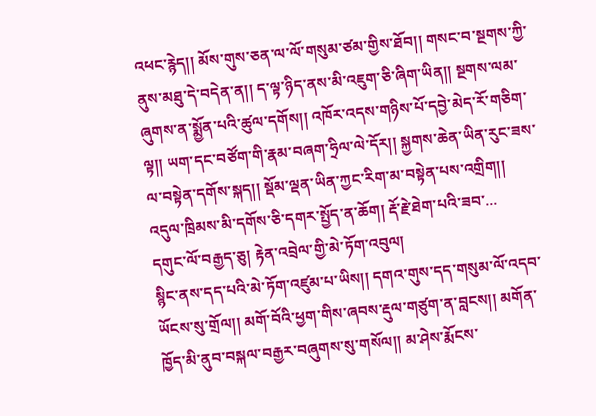འཕང་རྙེད།། མོས་གུས་ཅན་ལ་ལོ་གསུམ་ཙམ་གྱིས་ཐོབ།། གསང་བ་སྔགས་ཀྱི་ནུས་མཐུ་དེ་བདེན་ན།། ད་ལྟ་ཉིད་ནས་མི་འཇུག་ཅི་ཞིག་ཡིན།། སྔགས་ལམ་ཞུགས་ན་སྨྱོན་པའི་ཚུལ་དགོས།། འཁོར་འདས་གཉིས་པོ་དབྱེ་མེད་རོ་གཅིག་ལྟ།། ཡག་དང་བཙོག་གི་རྣམ་བཞག་ཧྲིལ་ལེ་དོར།། སྐྱགས་ཆེན་ཡིན་རུང་ཟས་ལ་བསྟེན་དགོས་སྐད།། སྡོམ་ལྡན་ཡིན་ཀྱང་རིག་མ་བསྟེན་པས་འགྲིག།། འདུལ་ཁྲིམས་མི་དགོས་ཅི་དགར་སྤྱོད་ན་ཆོག། རྡོ་རྗེ་ཐེག་པའི་ཟབ་...
དགུང་ལོ་བརྒྱད་ཅུ། རྟེན་འབྲེལ་གྱི་མེ་ཏོག་འབུལ།
སྙིང་ནས་དད་པའི་མེ་ཏོག་འཛུམ་པ་ཡིས།། དགའ་གུས་དད་གསུམ་ལོ་འདབ་ཡོངས་སུ་གྲོལ།། མགོ་བོའི་ཕྱག་གིས་ཞབས་རྡུལ་གཙུག་ན་བླངས།། མགོན་ཁྱོད་མི་ནུབ་བསྐལ་བརྒྱར་བཞུགས་སུ་གསོལ།། མ་ཤེས་རྨོངས་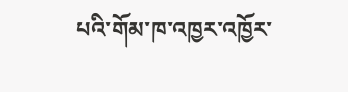པའི་གོམ་ཁ་འཁྱར་འཁྱོར་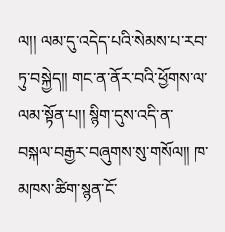ལ།། ལམ་དུ་འདེད་པའི་སེམས་པ་རབ་ཏུ་བསྐྱེད།། གང་ན་ནོར་བའི་ཕྱོགས་ལ་ལམ་སྟོན་པ།། སྙིག་དུས་འདི་ན་བསྐལ་བརྒྱར་བཞུགས་སུ་གསོལ།། ཁ་མཁས་ཚིག་སྙན་ངོ་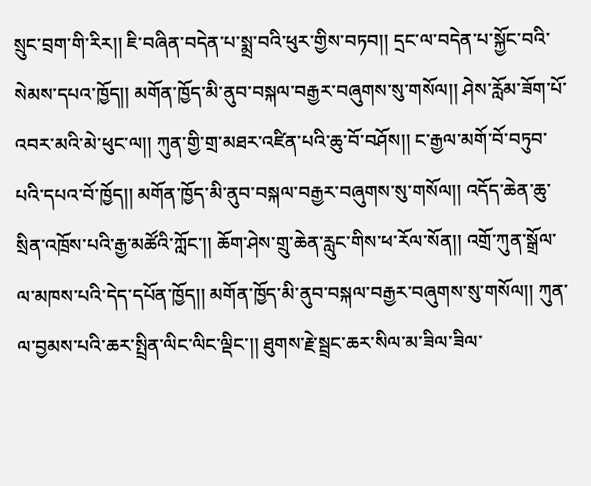སྲུང་བྲག་གི་རིར།། ཇི་བཞིན་བདེན་པ་སྨྲ་བའི་ཕུར་གྱིས་བཏབ།། དྲང་ལ་བདེན་པ་སྐྱོང་བའི་སེམས་དཔའ་ཁྱོད།། མགོན་ཁྱོད་མི་ནུབ་བསྐལ་བརྒྱར་བཞུགས་སུ་གསོལ།། ཤེས་རློམ་ཟོག་པོ་འབར་མའི་མེ་ཕུང་ལ།། ཀུན་གྱི་གྲ་མཐར་འཛིན་པའི་ཆུ་བོ་བཤོས།། ང་རྒྱལ་མགོ་བོ་བཏུབ་པའི་དཔའ་བོ་ཁྱོད།། མགོན་ཁྱོད་མི་ནུབ་བསྐལ་བརྒྱར་བཞུགས་སུ་གསོལ།། འདོད་ཆེན་ཆུ་སྲིན་འཁྲོས་པའི་རྒྱ་མཚོའི་ཀློང་།། ཆོག་ཤེས་གྲུ་ཆེན་རླུང་གིས་ཕ་རོལ་སོན།། འགྲོ་ཀུན་སྒྲོལ་ལ་མཁས་པའི་དེད་དཔོན་ཁྱོད།། མགོན་ཁྱོད་མི་ནུབ་བསྐལ་བརྒྱར་བཞུགས་སུ་གསོལ།། ཀུན་ལ་བྱམས་པའི་ཆར་སྤྲིན་ལིང་ལིང་ལྡིང་།། ཐུགས་རྗེ་སྦྲང་ཆར་སིལ་མ་ཟིལ་ཟིལ་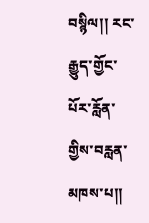བསྙིལ།། རང་རྒྱུད་གྱོང་པོར་རློན་གྱིས་བརླན་མཁས་པ།།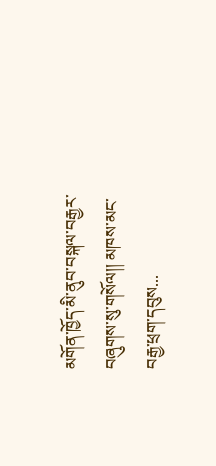མགོན་ཁྱོད་མི་ནུབ་བསྐལ་བརྒྱར་བཞུགས་སུ་གསོལ།། མཁས་མང་བརྒྱ་ཕྲག་དབུས...